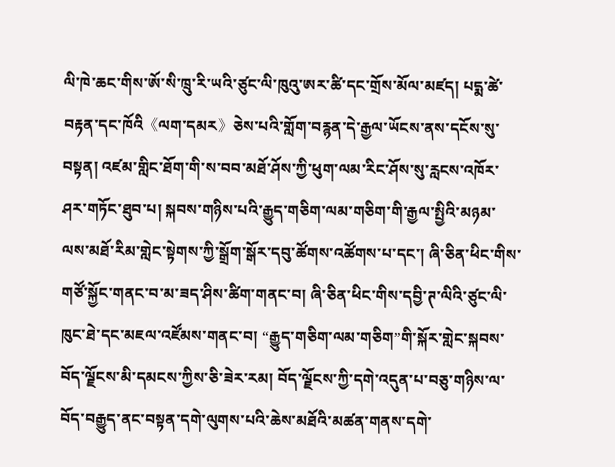ལི་ཁེ་ཆང་གིས་ཨོ་སི་ཁྲུ་རི་ཡའི་ཙུང་ལི་ཁུའུ་ཨར་ཚི་དང་གྲོས་མོལ་མཛད། པདྨ་ཚེ་བརྟན་དང་ཁོའི《ལག་དམར》ཅེས་པའི་གློག་བརྙན་དེ་རྒྱལ་ཡོངས་ནས་དངོས་སུ་བསྟན། འཛམ་གླིང་ཐོག་གི་ས་བབ་མཐོ་ཤོས་ཀྱི་ཕུག་ལམ་རིང་ཤོས་སུ་རླངས་འཁོར་ཤར་གཏོང་ཐུབ་པ། སྐབས་གཉིས་པའི་རྒྱུད་གཅིག་ལམ་གཅིག་གི་རྒྱལ་སྤྱིའི་མཉམ་ལས་མཐོ་རིམ་གླེང་སྟེགས་ཀྱི་སྒྲོག་སྒོར་དབུ་ཚོགས་འཚོགས་པ་དང་། ཞི་ཅིན་ཕིང་གིས་གཙོ་སྐྱོང་གནང་བ་མ་ཟད་ཤིས་ཚིག་གནང་བ། ཞི་ཅིན་ཕིང་གིས་དབྱི་ཊ་ལིའི་ཙུང་ལི་ཁུང་ཐེ་དང་མཇལ་འཛོམས་གནང་བ། “རྒྱུད་གཅིག་ལམ་གཅིག”གི་སྐོར་གླེང་སྐབས་བོད་ལྗོངས་མི་དམངས་ཀྱིས་ཅི་ཟེར་རམ། བོད་ལྗོངས་ཀྱི་དགེ་འདུན་པ་བཅུ་གཉིས་ལ་བོད་བརྒྱུད་ནང་བསྟན་དགེ་ལུགས་པའི་ཆེས་མཐོའི་མཚན་གནས་དགེ་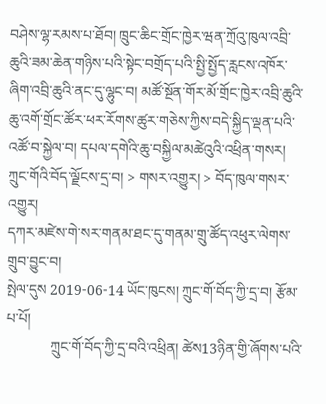བཤེས་ལྷ་རམས་པ་ཐོབ། ཁྲུང་ཆིང་གྲོང་ཁྱེར་ཝན་ཀྲོའུ་ཁུལ་འབྲི་ཆུའི་ཟམ་ཆེན་གཉིས་པའི་སྟེང་བགྲོད་པའི་སྤྱི་སྤྱོད་རླངས་འཁོར་ཞིག་འབྲི་ཆུའི་ནང་དུ་ལྷུང་བ། མཚོ་སྔོན་གོར་མོ་གྲོང་ཁྱེར་འབྲི་ཆུའི་ཆུ་འགོ་གྲོང་ཚོར་ཕར་རོགས་ཚུར་གཅེས་ཀྱིས་བདེ་སྐྱིད་ལྡན་པའི་འཚོ་བ་སྐྱེལ་བ། དཔལ་དགེའི་ཆུ་བསྐྱིལ་མཚེའུའི་འཕྲིན་གསར།
ཀྲུང་གོའི་བོད་ལྗོངས་དྲ་བ། > གསར་འགྱུར། > བོད་ཁུལ་གསར་འགྱུར།
དཀར་མཛེས་གེ་སར་གནམ་ཐང་དུ་གནམ་གྲུ་ཚོད་འཕུར་ལེགས་གྲུབ་བྱུང་བ།
སྤེལ་དུས 2019-06-14 ཡོང་ཁུངས། ཀྲུང་གོ་བོད་ཀྱི་དྲ་བ། རྩོམ་པ་པོ།
            ཀྲུང་གོ་བོད་ཀྱི་དྲ་བའི་འཕྲིན། ཚེས13ཉིན་གྱི་ཞོགས་པའི་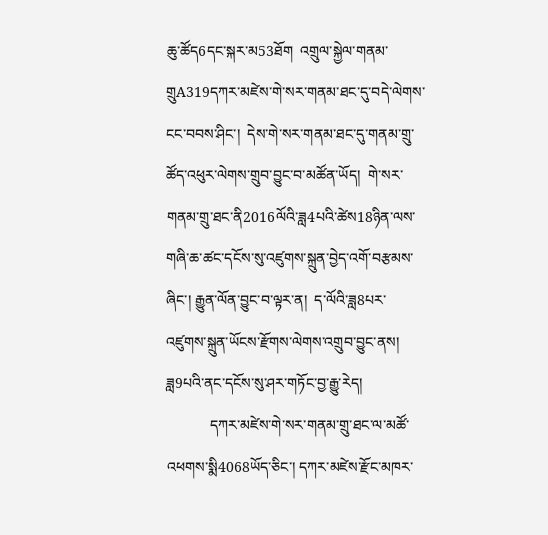ཆུ་ཚོད6དང་སྐར་མ53ཐོག  འགྲུལ་སྐྱེལ་གནམ་གྲུA319དཀར་མཛེས་གེ་སར་གནམ་ཐང་དུ་བདེ་ལེགས་ངང་བབས་ཤིང་།  དེས་གེ་སར་གནམ་ཐང་དུ་གནམ་གྲུ་ཚོད་འཕུར་ལེགས་གྲུབ་བྱུང་བ་མཚོན་ཡོད།  གེ་སར་གནམ་གྲུ་ཐང་ནི2016ལོའི་ཟླ4པའི་ཚེས18ཉིན་ལས་གཞི་ཆ་ཚང་དངོས་སུ་འཛུགས་སྐྲུན་བྱེད་འགོ་བརྩམས་ཞིང་། རྒྱུན་ལོན་བྱུང་བ་ལྟར་ན།  ད་ལོའི་ཟླ8པར་འཛུགས་སྐྲུན་ཡོངས་རྫོགས་ལེགས་འགྲུབ་བྱུང་ནས།  ཟླ9པའི་ནང་དངོས་སུ་ཤར་གཏོང་བྱ་རྒྱུ་རེད།
            དཀར་མཛེས་གེ་སར་གནམ་གྲུ་ཐང་ལ་མཚོ་འཕགས་སྨི4068ཡོད་ཅིང་། དཀར་མཛེས་རྫོང་མཁར་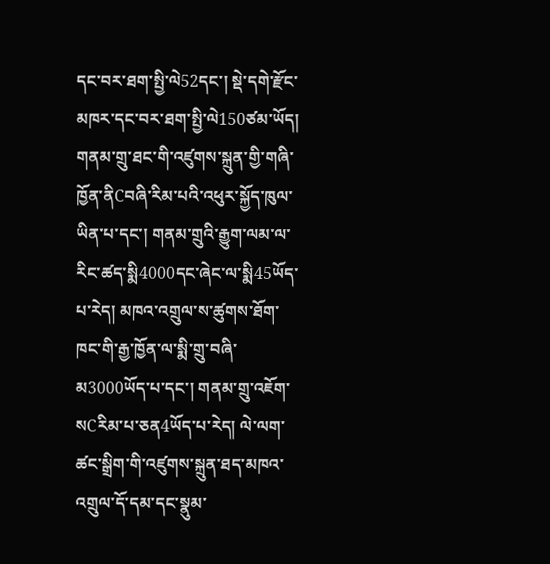དང་བར་ཐག་སྤྱི་ལེ52དང་། སྡེ་དགེ་རྫོང་མཁར་དང་བར་ཐག་སྤྱི་ལེ150ཙམ་ཡོད། གནམ་གྲུ་ཐང་གི་འཛུགས་སྐྲུན་གྱི་གཞི་ཁྱོན་ནིCབཞི་རིམ་པའི་འཕུར་སྐྱོད་ཁུལ་ཡིན་པ་དང་། གནམ་གྲུའི་རྒྱུག་ལམ་ལ་རིང་ཚད་སྨི4000དང་ཞེང་ལ་སྨི45ཡོད་པ་རེད། མཁའ་འགྲུལ་ས་ཚུགས་ཐོག་ཁང་གི་རྒྱ་ཁྱོན་ལ་སྨི་གྲུ་བཞི་མ3000ཡོད་པ་དང་། གནམ་གྲུ་འཇོག་སCརིམ་པ་ཅན4ཡོད་པ་རེད། ལེ་ལག་ཚང་སྒྲིག་གི་འཛུགས་སྐྲུན་ཐད་མཁའ་འགྲུལ་དོ་དམ་དང་སྣུམ་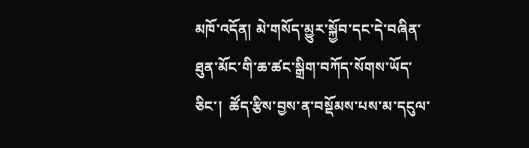མཁོ་འདོན། མེ་གསོད་མྱུར་སྐྱོབ་དང་དེ་བཞིན་ཐུན་མོང་གི་ཆ་ཚང་སྒྲིག་བཀོད་སོགས་ཡོད་ཅིང་།  ཚོད་རྩིས་བྱས་ན་བསྡོམས་པས་མ་དངུལ་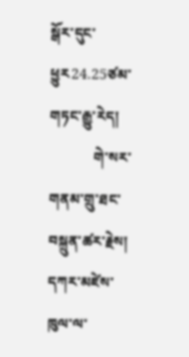སྒོར་དུང་ཕྱུར24.25ཙམ་གཏང་རྒྱུ་རེད།
            གེ་སར་གནམ་གྲུ་ཐང་བསྐྲུན་ཚར་རྗེས། དཀར་མཛེས་ཁུལ་ལ་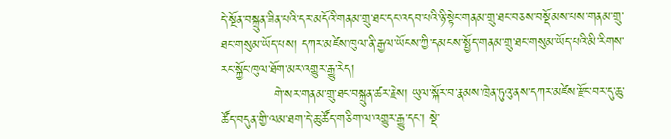དེ་སྔོན་བསྐྲུན་ཟིན་པའི་དར་མདོའི་གནམ་གྲུ་ཐང་དང་འདབ་པའི་ཉི་སྟེང་གནམ་གྲུ་ཐང་བཅས་བསྡོམས་པས་གནམ་གྲུ་ཐང་གསུམ་ཡོད་པས། དཀར་མཛེས་ཁུལ་ནི་རྒྱལ་ཡོངས་ཀྱི་དམངས་སྤྱོད་གནམ་གྲུ་ཐང་གསུམ་ཡོད་པའི་མི་རིགས་རང་སྐྱོང་ཁུལ་ཐོག་མར་འགྱུར་རྒྱུ་རེད།
            གེ་སར་གནམ་གྲུ་ཐང་བསྐྲུན་ཚར་རྗེས། ཡུལ་སྐོར་བ་རྣམས་ཁྲེན་ཏུའུ་ནས་དཀར་མཛེས་རྫོང་བར་དུ་ཆུ་ཚོད་བདུན་གྱི་ལམ་ཐག་དེ་ཆུ་ཚོད་གཅིག་ལ་འགྱུར་རྒྱུ་དང་། སྡེ་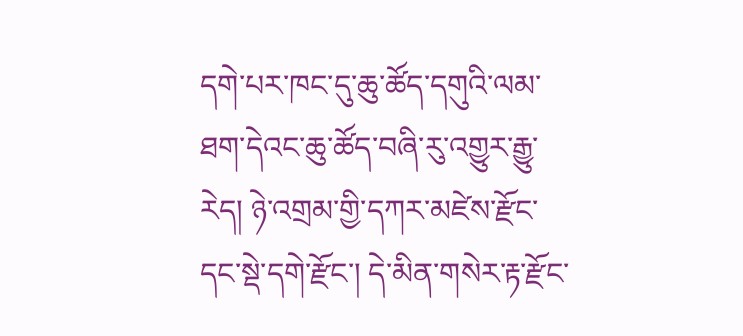དགེ་པར་ཁང་དུ་ཆུ་ཚོད་དགུའི་ལམ་ཐག་དེའང་ཆུ་ཚོད་བཞི་རུ་འགྱུར་རྒྱུ་རེད། ཉེ་འགྲམ་གྱི་དཀར་མཛེས་རྫོང་དང་སྡེ་དགེ་རྫོང་། དེ་མིན་གསེར་རྟ་རྫོང་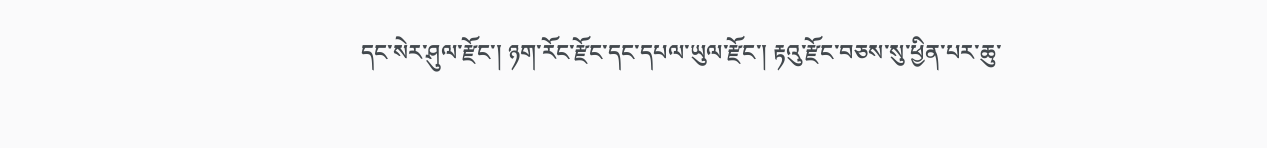དང་སེར་ཤུལ་རྫོང་། ཉག་རོང་རྫོང་དང་དཔལ་ཡུལ་རྫོང་། རྟའུ་རྫོང་བཅས་སུ་ཕྱིན་པར་ཆུ་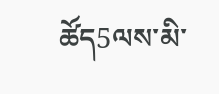ཚོད5ལས་མི་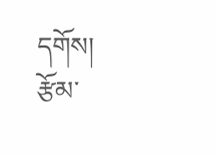དགོས།
རྩོམ་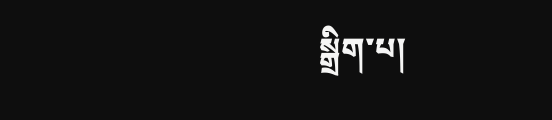སྒྲིག་པ།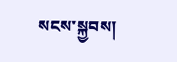སངས་སྐྱབས།